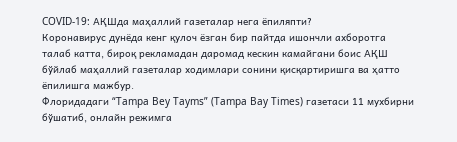COVID-19: АҚШда маҳаллий газеталар нега ёпиляпти?
Коронавирус дунёда кенг қулоч ёзган бир пайтда ишончли ахборотга талаб катта, бироқ рекламадан даромад кескин камайгани боис АҚШ бўйлаб маҳаллий газеталар ходимлари сонини қисқартиришга ва ҳатто ёпилишга мажбур.
Флоридадаги “Tampa Bey Tayms” (Tampa Bay Times) газетаси 11 мухбирни бўшатиб, онлайн режимга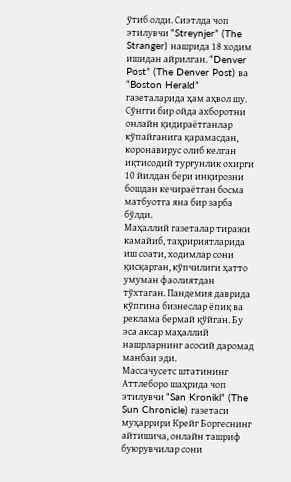ўтиб олди. Сиэтлда чоп этилувчи “Streynjer” (The Stranger) нашрида 18 ходим ишидан айрилган. “Denver Post” (The Denver Post) ва “Boston Herald” газеталарида ҳам аҳвол шу.
Сўнгги бир ойда ахборотни онлайн қидираётганлар кўпайганига қарамасдан, коронавирус олиб келган иқтисодий турғунлик охирги 10 йилдан бери инқирозни бошдан кечираётган босма матбуотга яна бир зарба бўлди.
Маҳаллий газеталар тиражи камайиб, таҳририятларида иш соати, ходимлар сони қисқарган, кўпчилиги ҳатто умуман фаолиятдан тўхтаган. Пандемия даврида кўпгина бизнеслар ёпиқ ва реклама бермай қўйган. Бу эса аксар маҳаллий нашрларнинг асосий даромад манбаи эди.
Массачусетс штатининг Аттлеборо шаҳрида чоп этилувчи “San Kronikl” (The Sun Chronicle) газетаси муҳаррири Крейг Боргеснинг айтишича, онлайн ташриф буюрувчилар сони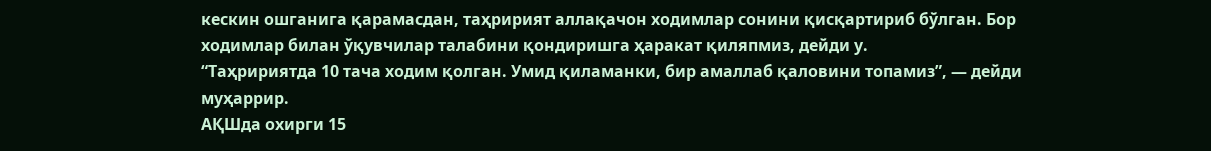кескин ошганига қарамасдан, таҳририят аллақачон ходимлар сонини қисқартириб бўлган. Бор ходимлар билан ўқувчилар талабини қондиришга ҳаракат қиляпмиз, дейди у.
“Таҳририятда 10 тача ходим қолган. Умид қиламанки, бир амаллаб қаловини топамиз”, — дейди муҳаррир.
АҚШда охирги 15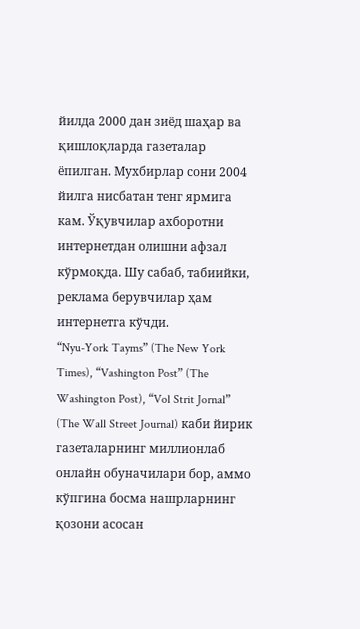йилда 2000 дан зиёд шаҳар ва қишлоқларда газеталар ёпилган. Мухбирлар сони 2004 йилга нисбатан тенг ярмига кам. Ўқувчилар ахборотни интернетдан олишни афзал кўрмоқда. Шу сабаб, табиийки, реклама берувчилар ҳам интернетга кўчди.
“Nyu-York Tayms” (The New York Times), “Vashington Post” (The Washington Post), “Vol Strit Jornal” (The Wall Street Journal) каби йирик газеталарнинг миллионлаб онлайн обуначилари бор, аммо кўпгина босма нашрларнинг қозони асосан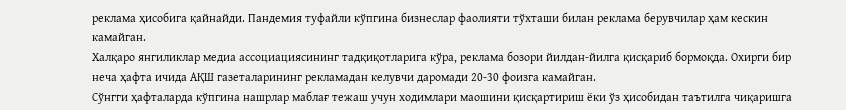реклама ҳисобига қайнайди. Пандемия туфайли кўпгина бизнеслар фаолияти тўхташи билан реклама берувчилар ҳам кескин камайган.
Халқаро янгиликлар медиа ассоциациясининг тадқиқотларига кўра, реклама бозори йилдан-йилга қисқариб бормоқда. Охирги бир неча ҳафта ичида АҚШ газеталарининг рекламадан келувчи даромади 20-30 фоизга камайган.
Сўнгги ҳафталарда кўпгина нашрлар маблағ тежаш учун ходимлари маошини қисқартириш ёки ўз ҳисобидан таътилга чиқаришга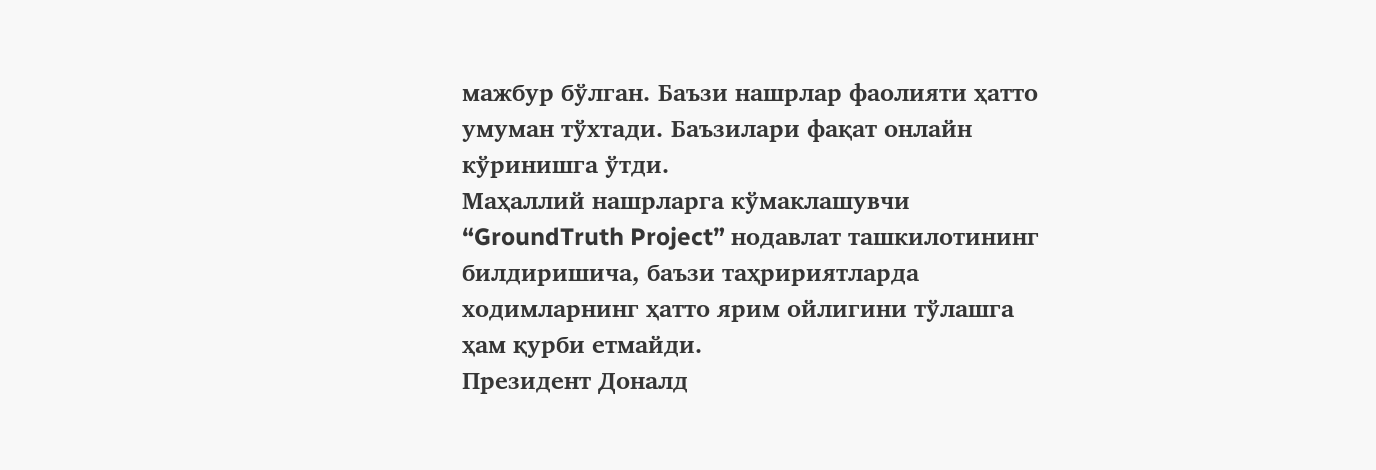мажбур бўлган. Баъзи нашрлар фаолияти ҳатто умуман тўхтади. Баъзилари фақат онлайн кўринишга ўтди.
Маҳаллий нашрларга кўмаклашувчи “GroundTruth Project” нодавлат ташкилотининг билдиришича, баъзи таҳририятларда ходимларнинг ҳатто ярим ойлигини тўлашга ҳам қурби етмайди.
Президент Доналд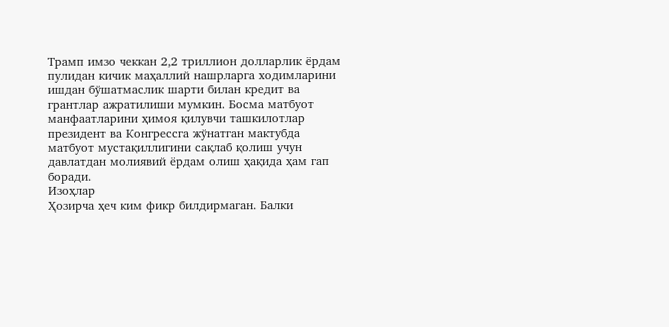Трамп имзо чеккан 2,2 триллион долларлик ёрдам пулидан кичик маҳаллий нашрларга ходимларини ишдан бўшатмаслик шарти билан кредит ва грантлар ажратилиши мумкин. Босма матбуот манфаатларини ҳимоя қилувчи ташкилотлар президент ва Конгрессга жўнатган мактубда матбуот мустақиллигини сақлаб қолиш учун давлатдан молиявий ёрдам олиш ҳақида ҳам гап боради.
Изоҳлар
Ҳозирча ҳеч ким фикр билдирмаган. Балки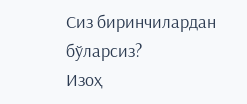Сиз биринчилардан бўларсиз?
Изоҳ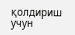қолдириш учун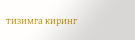тизимга киринг